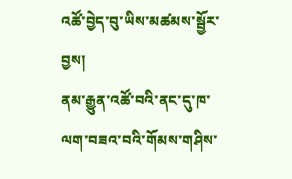འཚོ་བྱེད་བུ་ཡིས་མཚམས་སྦྱོར་བྱས།
ནམ་རྒྱུན་འཚོ་བའི་ནང་དུ་ཁ་ལག་བཟའ་བའི་གོམས་གཤིས་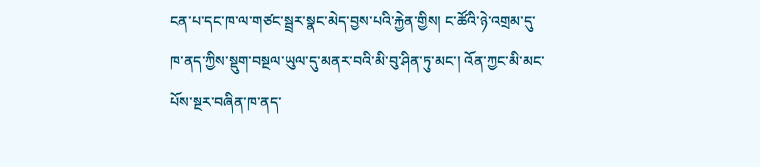ངན་པ་དང་ཁ་ལ་གཙང་སྦྲར་སྣང་མེད་བྱས་པའི་རྐྱེན་གྱིས། ང་ཚོའི་ཉེ་འགྲམ་དུ་ཁ་ནད་ཀྱིས་སྡུག་བསྔལ་ཡུལ་དུ་མནར་བའི་མི་བུ་ཤིན་ཏུ་མང་། འོན་ཀྱང་མི་མང་པོས་སྔར་བཞིན་ཁ་ནད་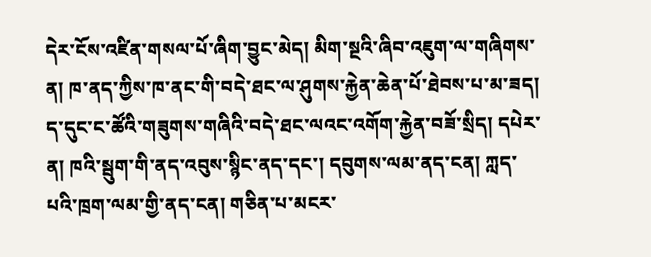དེར་ངོས་འཛིན་གསལ་པོ་ཞིག་བྱུང་མེད། མིག་སྔའི་ཞིབ་འཇུག་ལ་གཞིགས་ན། ཁ་ནད་ཀྱིས་ཁ་ནང་གི་བདེ་ཐང་ལ་ཤུགས་རྐྱེན་ཆེན་པོ་ཐེབས་པ་མ་ཟད། ད་དུང་ང་ཚོའི་གཟུགས་གཞིའི་བདེ་ཐང་ལའང་འགོག་རྐྱེན་བཟོ་སྲིད། དཔེར་ན། ཁའི་སྦུག་གི་ནད་འབུས་སྙིང་ནད་དང་། དབུགས་ལམ་ནད་ངན། ཀླད་པའི་ཁྲག་ལམ་གྱི་ནད་ངན། གཅིན་པ་མངར་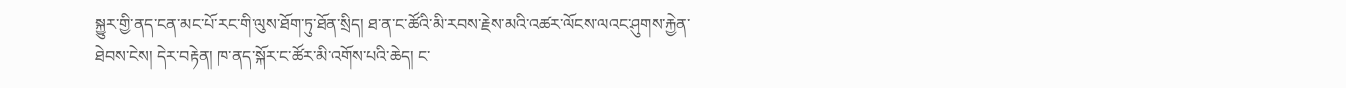སྐྱུར་གྱི་ནད་ངན་མང་པོ་རང་གི་ལུས་ཐོག་ཏུ་ཐོན་སྲིད། ཐ་ན་ང་ཚོའི་མི་རབས་རྗེས་མའི་འཚར་ལོངས་ལའང་ཤུགས་རྐྱེན་ཐེབས་ངེས། དེར་བརྟེན། ཁ་ནད་སྐོར་ང་ཚོར་མི་འགོས་པའི་ཆེད། ང་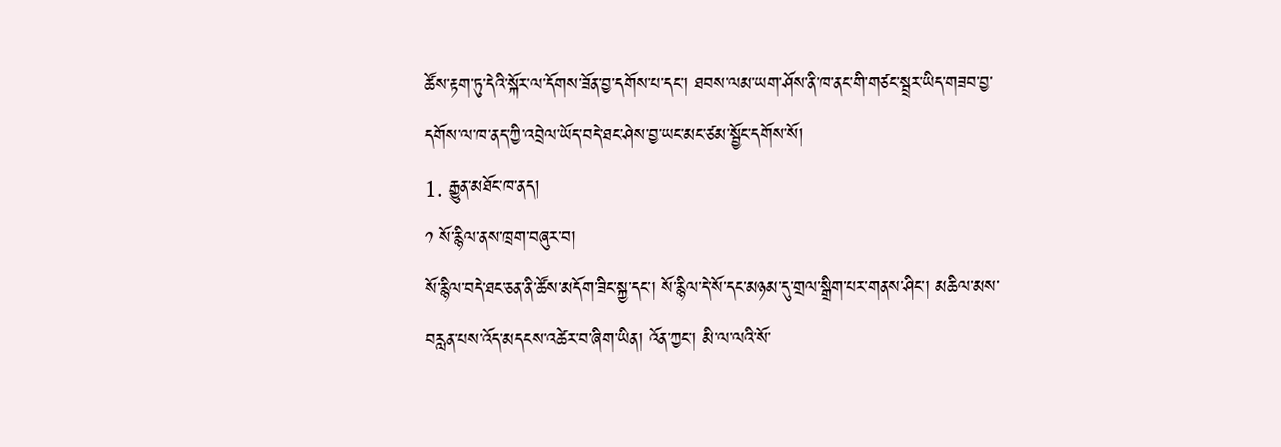ཚོས་རྟག་ཏུ་དེའི་སྐོར་ལ་དོགས་ཟོན་བྱ་དགོས་པ་དང་། ཐབས་ལམ་ཡག་ཤོས་ནི་ཁ་ནང་གི་གཙང་སྦྲར་ཡིད་གཟབ་བྱ་དགོས་ལ་ཁ་ནད་ཀྱི་འབྲེལ་ཡོད་བདེ་ཐང་ཤེས་བྱ་ཡང་མང་ཙམ་སྦྱོང་དགོས་སོ།
1. རྒྱུན་མཐོང་ཁ་ནད།
༡ སོ་རྙིལ་ནས་ཁྲག་བཞུར་བ།
སོ་རྙིལ་བདེ་ཐང་ཅན་ནི་ཚོས་མདོག་ཟིང་སྐྱ་དང་། སོ་རྙིལ་དེ་སོ་དང་མཉམ་དུ་གྲལ་སྒྲིག་པར་གནས་ཤིང་། མཆིལ་མས་བརླན་པས་འོད་མདངས་འཚེར་བ་ཞིག་ཡིན། འོན་ཀྱང་། མི་ལ་ལའི་སོ་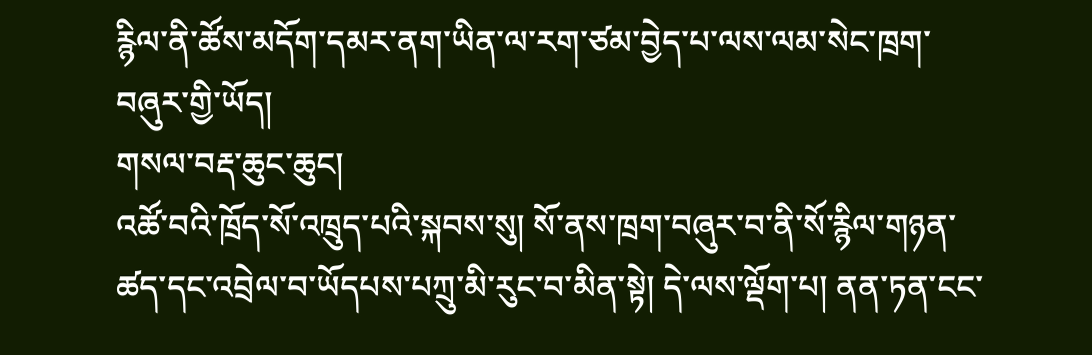རྙིལ་ནི་ཚོས་མདོག་དམར་ནག་ཡིན་ལ་རག་ཙམ་བྱེད་པ་ལས་ལམ་སེང་ཁྲག་བཞུར་གྱི་ཡོད།
གསལ་བརྡ་ཆུང་ཆུང།
འཚོ་བའི་ཁྲོད་སོ་འཁྲུད་པའི་སྐབས་སུ། སོ་ནས་ཁྲག་བཞུར་བ་ནི་སོ་རྙིལ་གཉན་ཚད་དང་འབྲེལ་བ་ཡོདཔས་པཀྲུ་མི་རུང་བ་མིན་སྟེ། དེ་ལས་ལྡོག་པ། ནན་ཏན་ངང་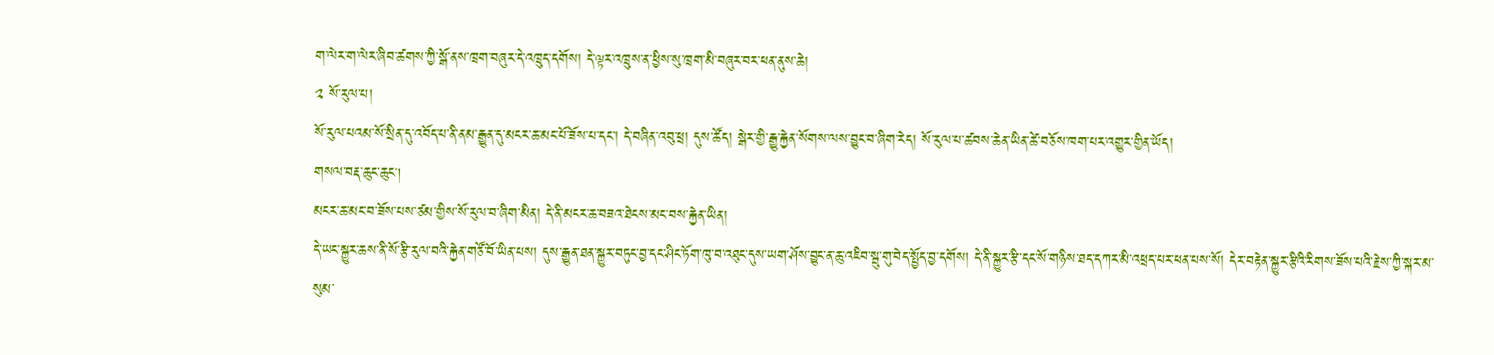ག་ལེར་ག་ལེར་ཞིབ་ཚགས་ཀྱི་སྒོ་ནས་ཁྲག་བཞུར་དེ་འཁྲུད་དགོས། དེ་ལྟར་འཁྲུས་ན་ཕྱིས་སུ་ཁྲག་མི་བཞུར་བར་ཕན་ནུས་ཆེ།
༢ སོ་རུལ་པ།
སོ་རུལ་པའམ་སོ་སྲིན་དུ་འབོད་པ་ནི་ནམ་རྒྱུན་དུ་མངར་ཆ་མང་པོ་ཟོས་པ་དང་། དེ་བཞིན་འབུ་ཕྲ། དུས་ཚོད། སྒེར་གྱི་རྒྱུ་རྐྱེན་སོགས་ལས་བྱུང་བ་ཞིག་རེད། སོ་རུལ་པ་ཚབས་ཆེན་ཡིན་ཚེ་བཅོས་ཁག་པར་འགྱུར་གྱིན་ཡོད།
གསལ་བརྡ་ཆུང་ཆུང།
མངར་ཆ་མང་བ་ཟོས་པས་ཙམ་གྱིས་སོ་རུལ་བ་ཞིག་མིན། དེ་ནི་མངར་ཆ་བཟའ་ཐེངས་མང་བས་རྐྱེན་ཡིན།
དེ་ཡང་སྐྱུར་ཆས་ནི་སོ་རྩི་རུལ་བའི་རྐྱེན་གཙོ་བོ་ཡིན་པས། དུས་རྒྱུན་ཐན་སྐྱུར་བཏུང་བྱ་དང་ཤིང་ཏོག་ཁུ་བ་འཐུང་དུས་ཡག་ཤོས་བྱུང་ན་ཆུ་འཇིབ་སྦུ་གུ་བེད་སྤྱོད་བྱ་དགོས། དེ་ནི་སྐྱུར་རྩི་དང་སོ་གཉིས་ཐད་དཀར་མི་འཕྲད་པར་ཕན་པས་སོ། དེར་བརྟེན་སྐྱུར་རྩིའི་རིགས་ཟོས་པའི་རྗེས་ཀྱི་སྐར་མ་སུམ་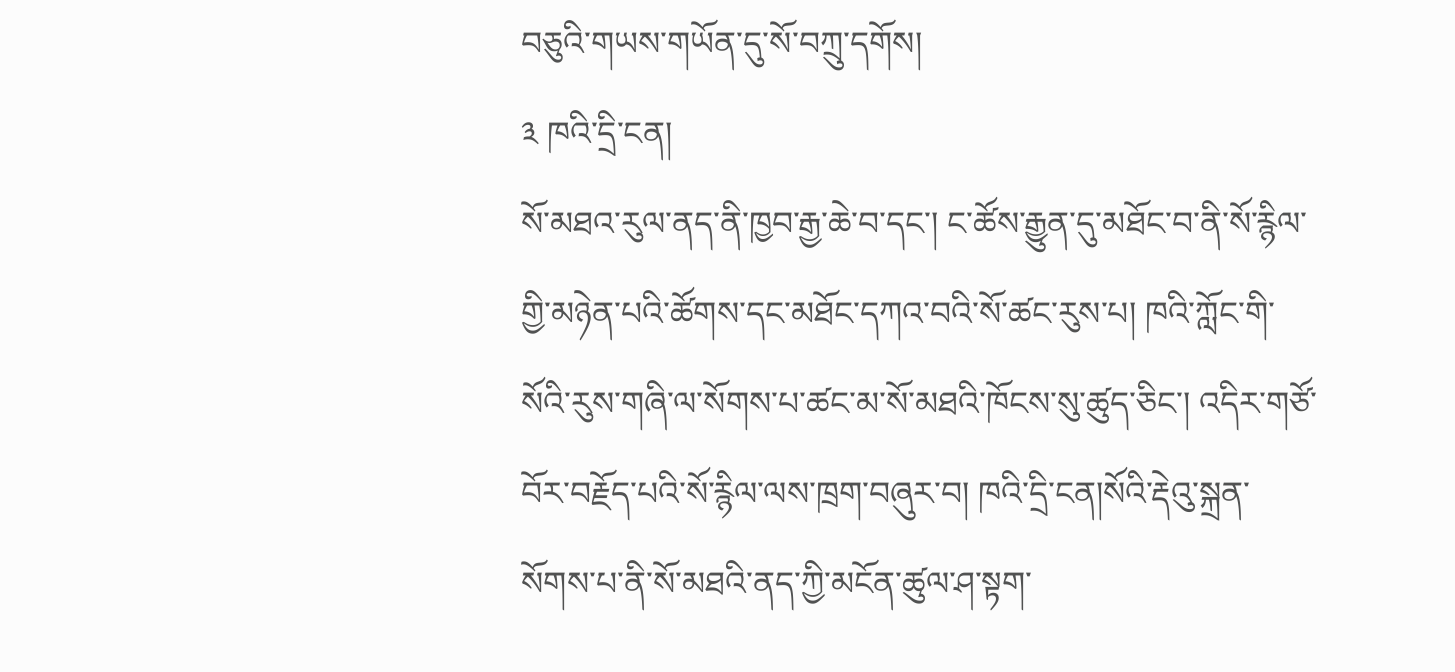བཅུའི་གཡས་གཡོན་དུ་སོ་བཀྲུ་དགོས།
༣ ཁའི་དྲི་ངན།
སོ་མཐའ་རུལ་ནད་ནི་ཁྱབ་རྒྱ་ཆེ་བ་དང་། ང་ཚོས་རྒྱུན་དུ་མཐོང་བ་ནི་སོ་རྙིལ་གྱི་མཉེན་པའི་ཚོགས་དང་མཐོང་དཀའ་བའི་སོ་ཚང་རུས་པ། ཁའི་ཀློང་གི་སོའི་རུས་གཞི་ལ་སོགས་པ་ཚང་མ་སོ་མཐའི་ཁོངས་སུ་ཚུད་ཅིང་། འདིར་གཙོ་བོར་བརྗོད་པའི་སོ་རྙིལ་ལས་ཁྲག་བཞུར་བ། ཁའི་དྲི་ངན།སོའི་རྡེའུ་སྐྲན་སོགས་པ་ནི་སོ་མཐའི་ནད་ཀྱི་མངོན་ཚུལ་ཤ་སྟག་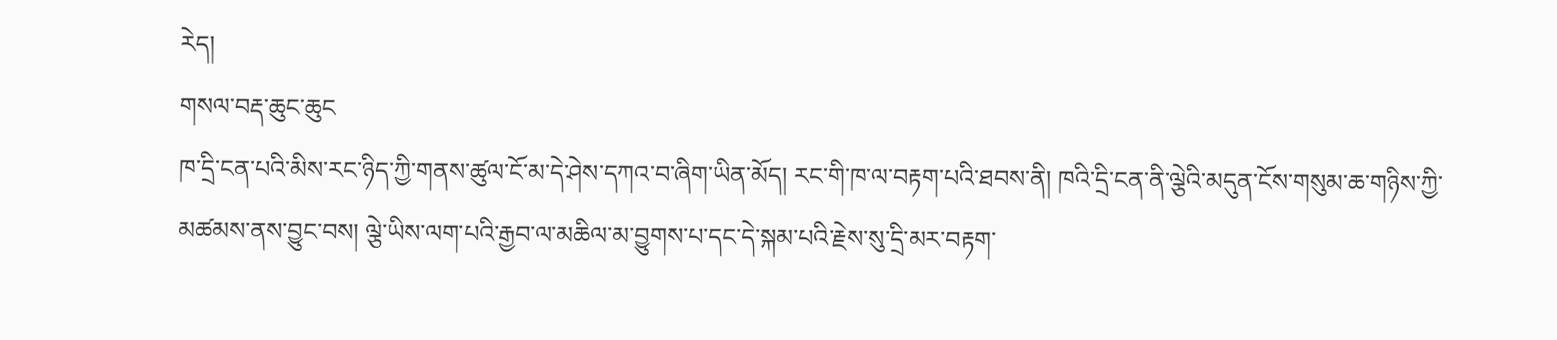རེད།
གསལ་བརྡ་ཆུང་ཆུང
ཁ་དྲི་ངན་པའི་མིས་རང་ཉིད་ཀྱི་གནས་ཚུལ་ངོ་མ་དེ་ཤེས་དཀའ་བ་ཞིག་ཡིན་མོད། རང་གི་ཁ་ལ་བརྟག་པའི་ཐབས་ནི། ཁའི་དྲི་ངན་ནི་ལྕེའི་མདུན་ངོས་གསུམ་ཆ་གཉིས་ཀྱི་མཚམས་ནས་བྱུང་བས། ལྕེ་ཡིས་ལག་པའི་རྒྱབ་ལ་མཆིལ་མ་བྱུགས་པ་དང་དེ་སྐམ་པའི་རྗེས་སུ་དྲི་མར་བརྟག་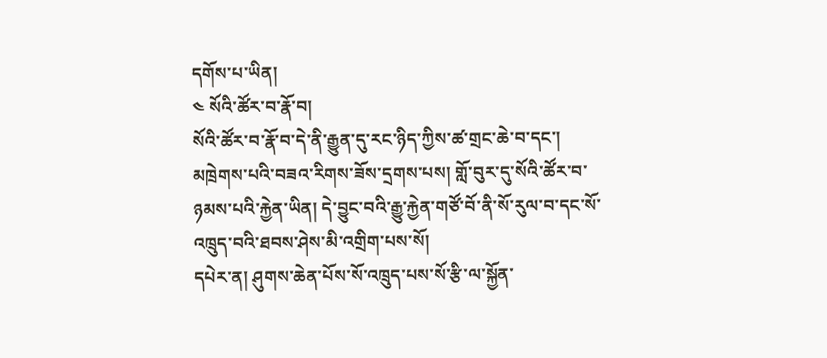དགོས་པ་ཡིན།
༤ སོའི་ཚོར་བ་རྣོ་བ།
སོའི་ཚོར་བ་རྣོ་བ་དེ་ནི་རྒྱུན་དུ་རང་ཉིད་ཀྱིས་ཚ་གྲང་ཆེ་བ་དང་། མཁྲེགས་པའི་བཟའ་རིགས་ཟོས་དྲགས་པས། གློ་བུར་དུ་སོའི་ཚོར་བ་ཉམས་པའི་རྐྱེན་ཡིན། དེ་བྱུང་བའི་རྒྱུ་རྐྱེན་གཙོ་བོ་ནི་སོ་རུལ་བ་དང་སོ་འཁྲུད་བའི་ཐབས་ཤེས་མི་འགྲིག་པས་སོ།
དཔེར་ན། ཤུགས་ཆེན་པོས་སོ་འཁྲུད་པས་སོ་རྩི་ལ་སྐྱོན་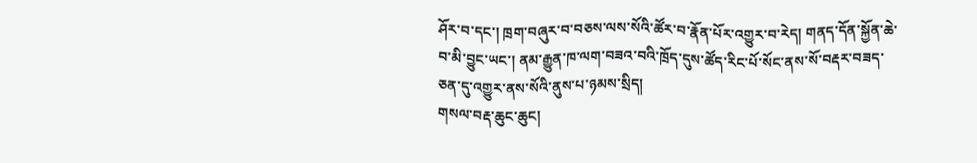ཤོར་བ་དང་། ཁྲག་བཞུར་བ་བཅས་ལས་སོའི་ཚོར་བ་རྣོན་པོར་འགྱུར་བ་རེད། གནད་དོན་སྐྱོན་ཆེ་བ་མི་བྱུང་ཡང་། ནམ་རྒྱུན་ཁ་ལག་བཟའ་བའི་ཁྲོད་དུས་ཚོད་རིང་པོ་སོང་ནས་སོ་བརྡར་བཟད་ཅན་དུ་འགྱུར་ནས་སོའི་ནུས་པ་ཉམས་སྲིད།
གསལ་བརྡ་ཆུང་ཆུང།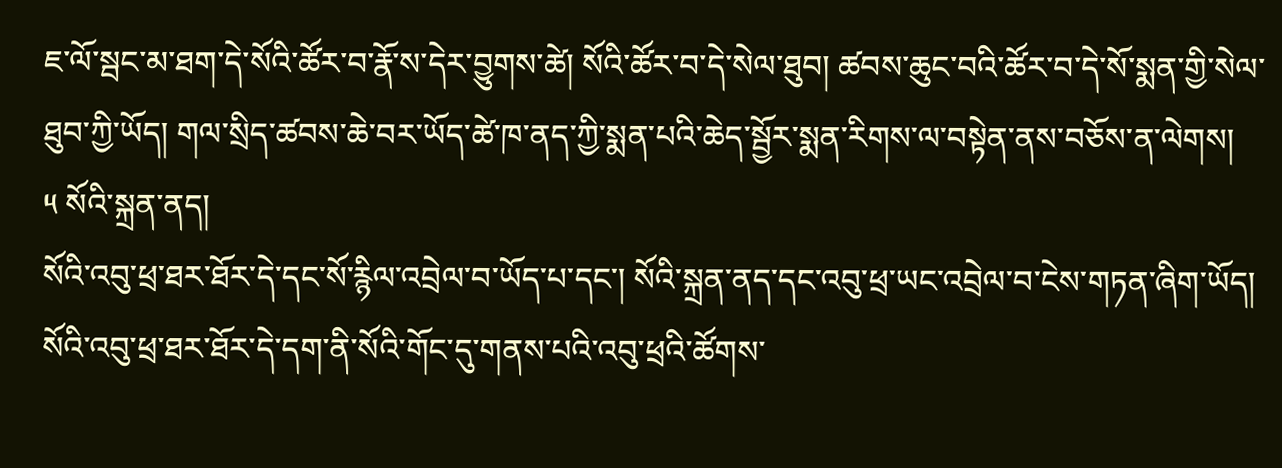ཇ་ལོ་སྦང་མ་ཐག་དེ་སོའི་ཚོར་བ་རྣོ་ས་དེར་བྱུགས་ཚེ། སོའི་ཚོར་བ་དེ་སེལ་ཐུབ། ཚབས་ཆུང་བའི་ཚོར་བ་དེ་སོ་སྨན་གྱི་སེལ་ཐུབ་ཀྱི་ཡོད། གལ་སྲིད་ཚབས་ཆེ་བར་ཡོད་ཚེ་ཁ་ནད་ཀྱི་སྨན་པའི་ཆེད་སྦྱོར་སྨན་རིགས་ལ་བསྟེན་ནས་བཅོས་ན་ལེགས།
༥ སོའི་སྐྲན་ནད།
སོའི་འབུ་ཕྲ་ཐར་ཐོར་དེ་དང་སོ་རྙིལ་འབྲེལ་བ་ཡོད་པ་དང་། སོའི་སྐྲན་ནད་དང་འབུ་ཕྲ་ཡང་འབྲེལ་བ་ངེས་གཏན་ཞིག་ཡོད། སོའི་འབུ་ཕྲ་ཐར་ཐོར་དེ་དག་ནི་སོའི་གོང་དུ་གནས་པའི་འབུ་ཕྲའི་ཚོགས་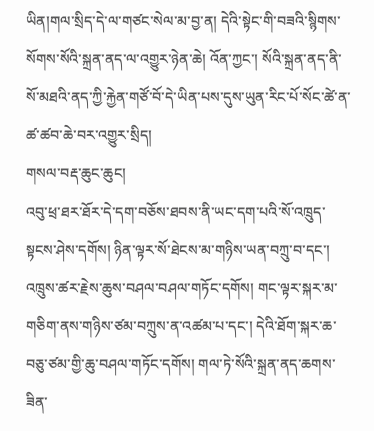ཡིན།གལ་སྲིད་དེ་ལ་གཙང་སེལ་མ་བྱ་ན། དེའི་སྟེང་གི་བཟའི་སྙིགས་སོགས་སོའི་སྐྲན་ནད་ལ་འགྱུར་ཉེན་ཆེ། འོན་ཀྱང་། སོའི་སྐྲན་ནད་ནི་སོ་མཐའི་ནད་ཀྱི་རྐྱེན་གཙོ་བོ་དེ་ཡིན་པས་དུས་ཡུན་རིང་པོ་སོང་ཚེ་ན་ཚ་ཚབ་ཆེ་བར་འགྱུར་སྲིད།
གསལ་བརྡ་ཆུང་ཆུང།
འབུ་ཕྲ་ཐར་ཐོར་དེ་དག་བཅོས་ཐབས་ནི་ཡང་དག་པའི་སོ་འཁྲུད་སྟངས་ཤེས་དགོས། ཉིན་ལྟར་སོ་ཐེངས་མ་གཉིས་ཡན་བཀྲུ་བ་དང་། འཁྲུས་ཚར་རྗེས་ཆུས་བཤལ་བཤལ་གཏོང་དགོས། གང་ལྟར་སྐར་མ་གཅིག་ནས་གཉིས་ཙམ་བཀྲུས་ན་འཚམ་པ་དང་། དེའི་ཐོག་སྐར་ཆ་བཅུ་ཙམ་གྱི་ཆུ་བཤལ་གཏོང་དགོས། གལ་ཏེ་སོའི་སྐྲན་ནད་ཆགས་ཟིན་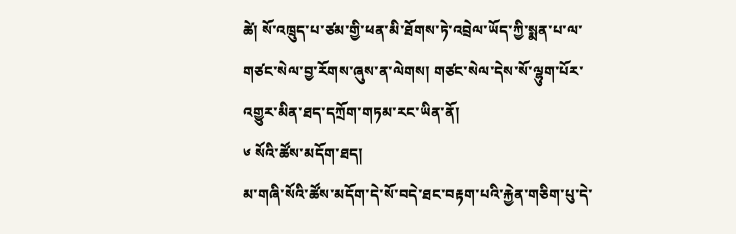ཚེ། སོ་འཁྲུད་པ་ཙམ་གྱི་ཕན་མི་ཐོགས་ཏེ་འབྲེལ་ཡོད་ཀྱི་སྨན་པ་ལ་གཙང་སེལ་བྱ་རོགས་ཞུས་ན་ལེགས། གཙང་སེལ་དེས་སོ་ལྷུག་པོར་འགྱུར་མིན་ཐད་དཀྲོག་གཏམ་རང་ཡིན་ནོ།
༦ སོའི་ཚོས་མདོག་ཐད།
མ་གཞི་སོའི་ཚོས་མདོག་དེ་སོ་བདེ་ཐང་བརྟག་པའི་རྐྱེན་གཅིག་པུ་དེ་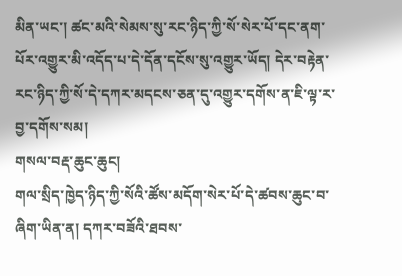མིན་ཡང་། ཚང་མའི་སེམས་སུ་རང་ཉིད་ཀྱི་སོ་སེར་པོ་དང་ནག་པོར་འགྱུར་མི་འདོད་པ་དེ་དོན་དངོས་སུ་འགྱུར་ཡོད། དེར་བརྟེན་རང་ཉིད་ཀྱི་སོ་དེ་དཀར་མདངས་ཅན་དུ་འགྱུར་དགོས་ན་ཇི་ལྟ་ར་བྱ་དགོས་སམ།
གསལ་བརྡ་ཆུང་ཆུང།
གལ་སྲིད་ཁྱེད་ཉིད་ཀྱི་སོའི་ཚོས་མདོག་སེར་པོ་དེ་ཚབས་ཆུང་བ་ཞིག་ཡིན་ན། དཀར་བཟོའི་ཐབས་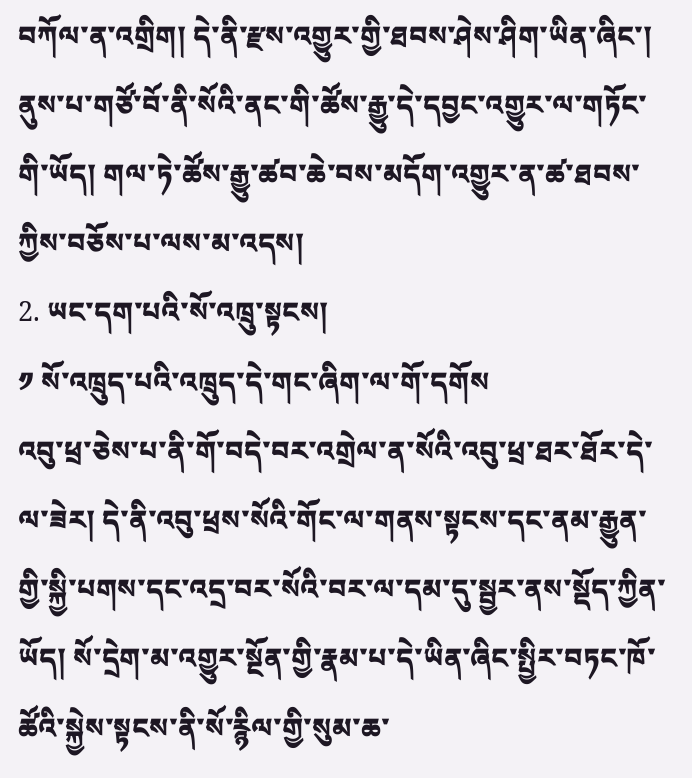བཀོལ་ན་འགྲིག། དེ་ནི་རྫས་འགྱུར་གྱི་ཐབས་ཤེས་ཤིག་ཡིན་ཞིང་། ནུས་པ་གཙོ་བོ་ནི་སོའི་ནང་གི་ཚོས་རྒྱུ་དེ་དབྱང་འགྱུར་ལ་གཏོང་གི་ཡོད། གལ་ཏེ་ཚོས་རྒྱུ་ཚབ་ཆེ་བས་མདོག་འགྱུར་ན་ཚ་ཐབས་ཀྱིས་བཅོས་པ་ལས་མ་འདས།
2. ཡང་དག་པའི་སོ་འཁྲུ་སྟངས།
༡ སོ་འཁྲུད་པའི་འཁྲུད་དེ་གང་ཞིག་ལ་གོ་དགོས
འབུ་ཕྲ་ཅེས་པ་ནི་གོ་བདེ་བར་འགྲེལ་ན་སོའི་འབུ་ཕྲ་ཐར་ཐོར་དེ་ལ་ཟེར། དེ་ནི་འབུ་ཕྲས་སོའི་གོང་ལ་གནས་སྟངས་དང་ནམ་རྒྱུན་གྱི་སྐྱི་པགས་དང་འདྲ་བར་སོའི་བར་ལ་དམ་དུ་སྦྱར་ནས་སྡོད་ཀྱིན་ཡོད། སོ་དྲེག་མ་འགྱུར་སྔོན་གྱི་རྣམ་པ་དེ་ཡིན་ཞིང་སྤྱིར་བཏང་ཁོ་ཚོའི་སྐྱེས་སྟངས་ནི་སོ་རྙིལ་གྱི་སུམ་ཆ་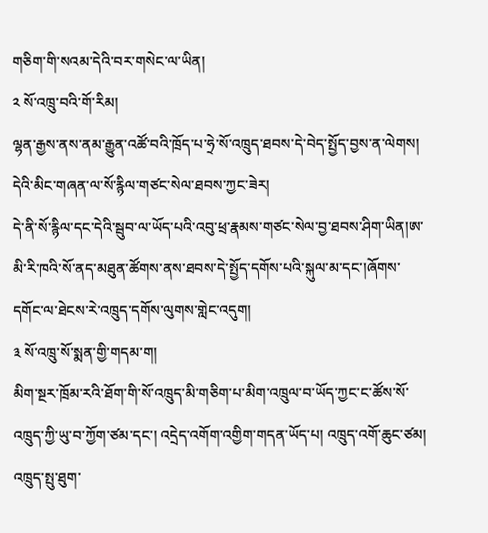གཅིག་གི་སའམ་དེའི་བར་གསེང་ལ་ཡིན།
༢ སོ་འཁྲུ་བའི་གོ་རིམ།
ལྷན་རྒྱས་ནས་ནམ་རྒྱུན་འཚོ་བའི་ཁྲོད་པ་ཧྲེ་སོ་འཁྲུད་ཐབས་དེ་བེད་སྤྱོད་བྱས་ན་ལེགས། དེའི་མིང་གཞན་ལ་སོ་རྙིལ་གཙང་སེལ་ཐབས་ཀྱང་ཟེར།
དེ་ནི་སོ་རྙིལ་དང་དེའི་སྦུབ་ལ་ཡོད་པའི་འབུ་ཕྲ་རྣམས་གཙང་སེལ་བྱ་ཐབས་ཤིག་ཡིན།ཨ་མི་རི་ཁའི་སོ་ནད་མཐུན་ཚོགས་ནས་ཐབས་དེ་སྤྱོད་དགོས་པའི་སྐུལ་མ་དང་།ཞོགས་དགོང་ལ་ཐེངས་རེ་འཁྲུད་དགོས་ལུགས་གླེང་འདུག།
༣ སོ་འཁྲུ་སོ་སྨན་གྱི་གདམ་ག།
མིག་སྔར་ཁྲོམ་རའི་ཐོག་གི་སོ་འཁྲུད་མི་གཅིག་པ་མིག་འཁྲུལ་བ་ཡོད་ཀྱང་ང་ཚོས་སོ་འཁྲུད་ཀྱི་ཡུ་བ་ཀྱོག་ཙམ་དང་། འདྲེད་འགོག་འགྱིག་གདན་ཡོད་པ། འཁྲུད་འགོ་ཆུང་ཙམ། འཁྲུད་སྤུ་ཐུག་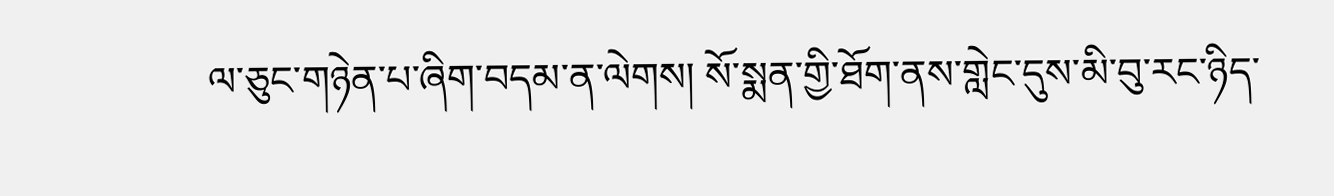ལ་ཅུང་གཉེན་པ་ཞིག་བདམ་ན་ལེགས། སོ་སྨན་གྱི་ཐོག་ནས་གླེང་དུས་མི་བུ་རང་ཉིད་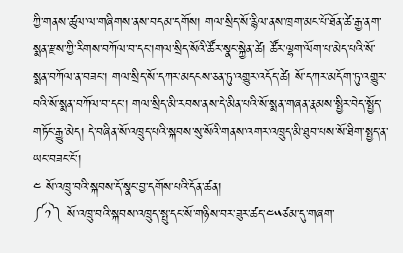ཀྱི་གནས་ཚུལ་ལ་གཞིགས་ནས་བདམ་དགོས། གལ་སྲིད་སོ་རྙིལ་ནས་ཁྲག་མང་པོ་ཐོན་ཚེ་རྒྱ་ནག་སྨན་རྫས་ཀྱི་རིགས་བཀོལ་བ་དང་།གལ་སྲིད་སོའི་ཚོར་སྣང་སྐྱེན་ཚེ། ཚོར་ལྷག་ལོག་པ་མེད་པའི་སོ་སྨན་བཀོལ་ན་བཟང་། གལ་སྲིད་སོ་དཀར་མདངས་ཅན་ཏུ་འགྱུར་འདོད་ཚེ། སོ་དཀར་མདོག་ཏུ་འགྱུར་བའི་སོ་སྨན་བཀོལ་བ་དང་། གལ་སྲིད་མི་རབས་ནས་དེ་མིན་པའི་སོ་སྨན་གཞན་རྣམས་སྤྱིར་བེད་སྤྱོད་གཏོང་རྒྱུ་མེད། དེ་བཞིན་སོ་འཁྲུད་པའི་སྐབས་སུ་སོའི་གནས་འགར་འཁྲུད་མི་ཐུབ་པས་སོ་ཐིག་སྤྱད་ན་ཡང་བཟང་ངོ་།
༤ སོ་འཁྲུ་བའི་སྐབས་དོ་སྣང་བྱ་དགོས་པའི་དོན་ཚན།
༼༡༽ སོ་འཁྲུ་བའི་སྐབས་འཁྲུད་སྤུ་དང་སོ་གཉིས་བར་ཟུར་ཚད་༤༥ཙམ་དུ་གཞག་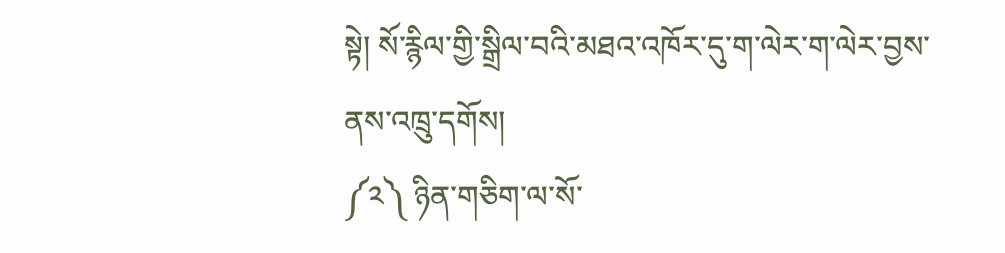སྟེ། སོ་རྙིལ་གྱི་སྒྲིལ་བའི་མཐའ་འཁོར་དུ་ག་ལེར་ག་ལེར་བྱས་ནས་འཁྲུ་དགོས།
༼༢༽ ཉིན་གཅིག་ལ་སོ་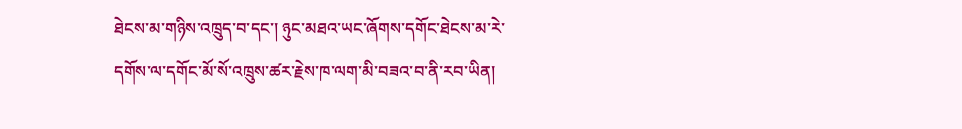ཐེངས་མ་གཉིས་འཁྲུད་བ་དང་། ཉུང་མཐའ་ཡང་ཞོགས་དགོང་ཐེངས་མ་རེ་དགོས་ལ་དགོང་མོ་སོ་འཁྲུས་ཚར་རྗེས་ཁ་ལག་མི་བཟའ་བ་ནི་རབ་ཡིན།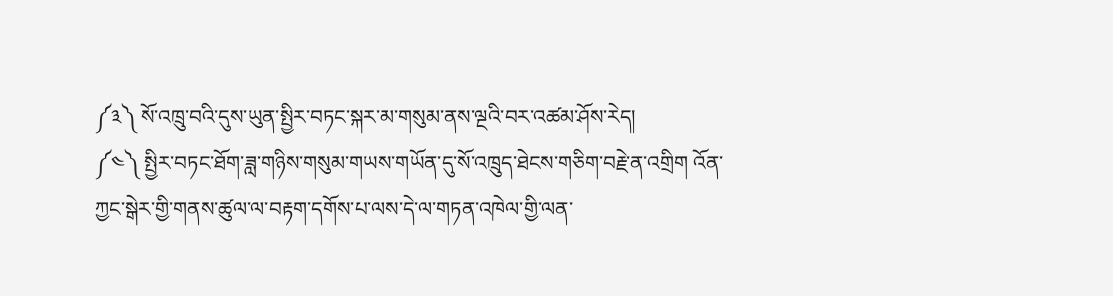༼༣༽ སོ་འཁྲུ་བའི་དུས་ཡུན་སྤྱིར་བཏང་སྐར་མ་གསུམ་ནས་ལྔའི་བར་འཚམ་ཤོས་རེད།
༼༤༽ སྤྱིར་བཏང་ཐོག་ཟླ་གཉིས་གསུམ་གཡས་གཡོན་དུ་སོ་འཁྲུད་ཐེངས་གཅིག་བརྗེ་ན་འགྲིག འོན་ཀྱང་སྒེར་གྱི་གནས་ཚུལ་ལ་བརྟག་དགོས་པ་ལས་དེ་ལ་གཏན་འཁེལ་གྱི་ལན་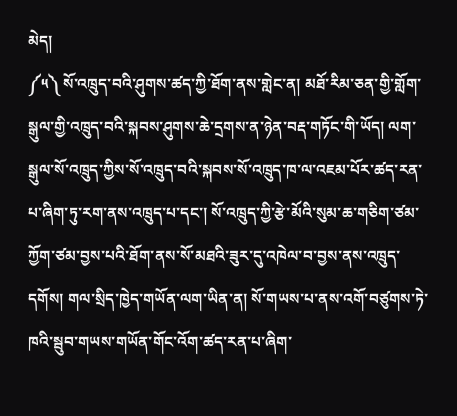མེད།
༼༥༽ སོ་འཁྲུད་བའི་ཤུགས་ཚད་ཀྱི་ཐོག་ནས་གླེང་ན། མཐོ་རིམ་ཅན་གྱི་གློག་སྒུལ་གྱི་འཁྲུད་བའི་སྐབས་ཤུགས་ཆེ་དྲགས་ན་ཉེན་བརྡ་གཏོང་གི་ཡོད། ལག་སྒུལ་སོ་འཁྲུད་ཀྱིས་སོ་འཁྲུད་བའི་སྐབས་སོ་འཁྲུད་ཁ་ལ་འཇམ་པོར་ཚད་རན་པ་ཞིག་ཏུ་རག་ནས་འཁྲུད་པ་དང་། སོ་འཁྲུད་ཀྱི་རྩེ་མོའི་སུམ་ཆ་གཅིག་ཙམ་ཀྱོག་ཙམ་བྱས་པའི་ཐོག་ནས་སོ་མཐའི་ཟུར་དུ་འཁེལ་བ་བྱས་ནས་འཁྲུད་དགོས། གལ་སྲིད་ཁྱེད་གཡོན་ལག་ཡིན་ན། སོ་གཡས་པ་ནས་འགོ་བཙུགས་ཏེ་ཁའི་སྦུབ་གཡས་གཡོན་གོང་འོག་ཚད་རན་པ་ཞིག་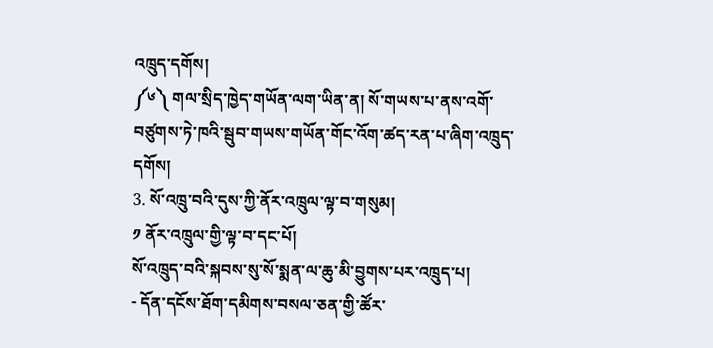འཁྲུད་དགོས།
༼༦༽ གལ་སྲིད་ཁྱེད་གཡོན་ལག་ཡིན་ན། སོ་གཡས་པ་ནས་འགོ་བཙུགས་ཏེ་ཁའི་སྦུབ་གཡས་གཡོན་གོང་འོག་ཚད་རན་པ་ཞིག་འཁྲུད་དགོས།
3. སོ་འཁྲུ་བའི་དུས་ཀྱི་ནོར་འཁྲུལ་ལྟ་བ་གསུམ།
༡ ནོར་འཁྲུལ་གྱི་ལྟ་བ་དང་པོ།
སོ་འཁྲུད་བའི་སྐབས་སུ་སོ་སྨན་ལ་ཆུ་མི་བྱུགས་པར་འཁྲུད་པ།
- དོན་དངོས་ཐོག་དམིགས་བསལ་ཅན་གྱི་ཚོར་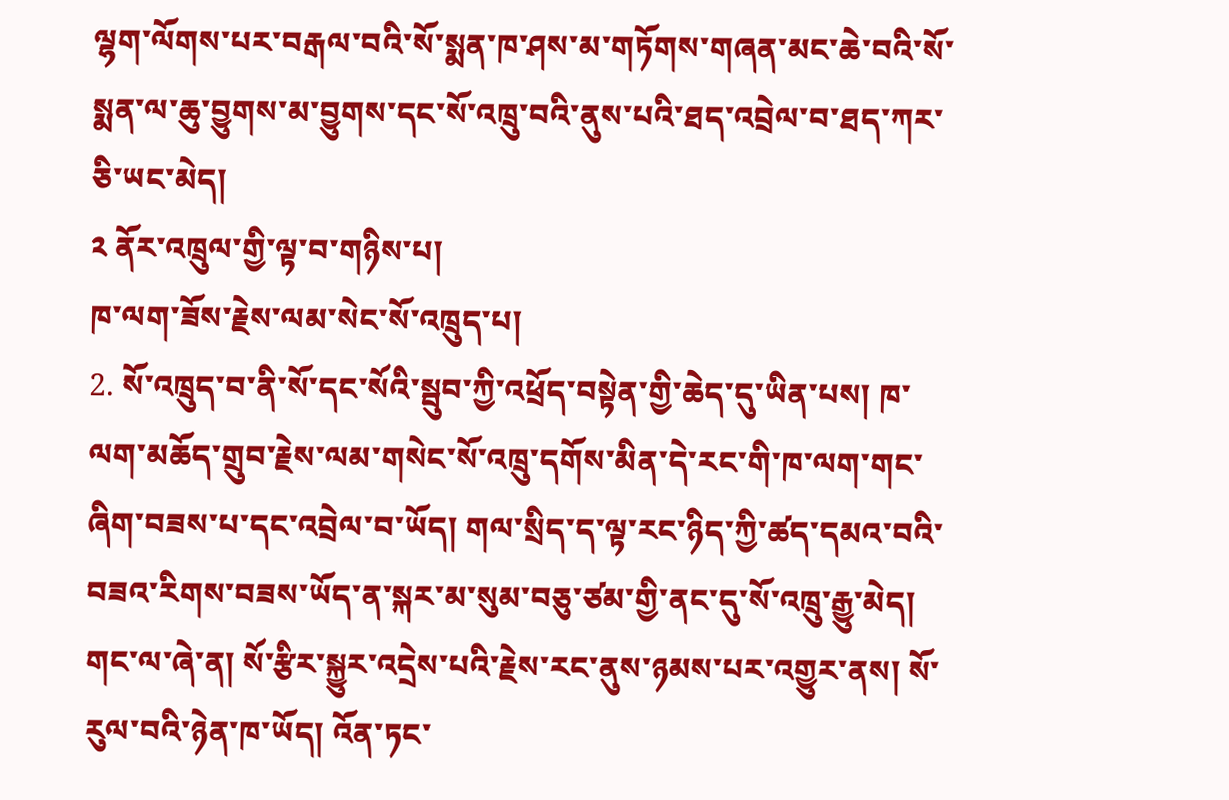ལྷག་ལོགས་པར་བརྒལ་བའི་སོ་སྨན་ཁ་ཤས་མ་གཏོགས་གཞན་མང་ཆེ་བའི་སོ་སྨན་ལ་ཆུ་བྱུགས་མ་བྱུགས་དང་སོ་འཁྲུ་བའི་ནུས་པའི་ཐད་འབྲེལ་བ་ཐད་ཀར་ཅི་ཡང་མེད།
༢ ནོར་འཁྲུལ་གྱི་ལྟ་བ་གཉིས་པ།
ཁ་ལག་ཟོས་རྗེས་ལམ་སེང་སོ་འཁྲུད་པ།
2. སོ་འཁྲུད་བ་ནི་སོ་དང་སོའི་སྦུབ་ཀྱི་འཕྲོད་བསྟེན་གྱི་ཆེད་དུ་ཡིན་པས། ཁ་ལག་མཆོད་གྲུབ་རྗེས་ལམ་གསེང་སོ་འཁྲུ་དགོས་མིན་དེ་རང་གི་ཁ་ལག་གང་ཞིག་བཟས་པ་དང་འབྲེལ་བ་ཡོད། གལ་སྲིད་ད་ལྟ་རང་ཉིད་ཀྱི་ཚད་དམའ་བའི་བཟའ་རིགས་བཟས་ཡོད་ན་སྐར་མ་སུམ་བཅུ་ཙམ་གྱི་ནང་དུ་སོ་འཁྲུ་རྒྱུ་མེད། གང་ལ་ཞེ་ན། སོ་རྩིར་སྐྱུར་འདྲེས་པའི་རྗེས་རང་ནུས་ཉམས་པར་འགྱུར་ནས། སོ་རུལ་བའི་ཉེན་ཁ་ཡོད། འོན་ཏང་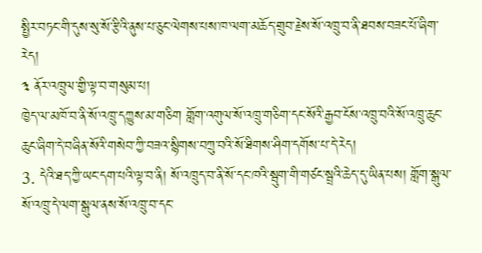སྤྱིར་བཏང་གི་དུས་སུ་སོ་རྩིའི་ནུས་པ་ཅུང་ལེགས་པས་ཁ་ལག་མཆོད་གྲུབ་རྗེས་སོ་འཁྲུ་བ་ནི་ཐབས་བཟང་པོ་ཞིག་རེད།
༣ ནོར་འཁྲུལ་གྱི་ལྟ་བ་གསུམ་པ།
ཁྱེད་ལ་མཁོ་བ་ནི་སོ་འཁྲུ་དཀྱུས་མ་གཅིག གློག་འགུལ་སོ་འཁྲུ་གཅིག་དང་སོའི་རྒྱབ་ངོས་འཁྲུ་བའི་སོ་འཁྲུ་ཆུང་ཆུང་ཞིག་དེ་བཞིན་སོའི་གསེབ་ཀྱི་བཟའ་སྙིགས་བཀྲུ་བའི་སོ་ཐིགས་ཤིག་དགོས་པ་དེ་རེད།
3. དེའི་ཐད་ཀྱི་ཡང་དག་པའི་ལྟ་བ་ནི། སོ་འཁྲུད་བ་ནི་སོ་དང་ཁའི་སྦུག་གི་གཙང་སྦྲའི་ཆེད་དུ་ཡིན་པས། གློག་སྒུལ་སོ་འཁྲུ་དེ་ལག་སྒུལ་ནས་སོ་འཁྲུ་བ་དང་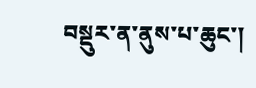བསྡུར་ན་ནུས་པ་ཆུང་།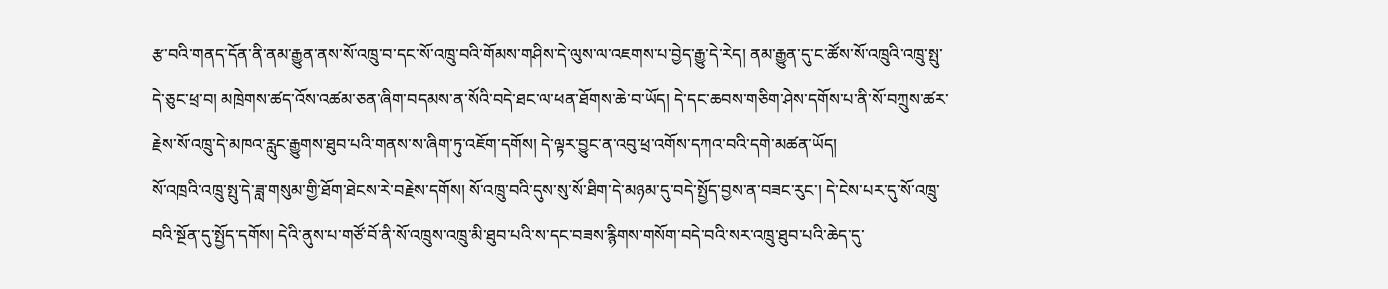རྩ་བའི་གནད་དོན་ནི་ནམ་རྒྱུན་ནས་སོ་འཁྲུ་བ་དང་སོ་འཁྲུ་བའི་གོམས་གཤིས་དེ་ལུས་ལ་འཇགས་པ་བྱེད་རྒྱུ་དེ་རེད། ནམ་རྒྱུན་དུ་ང་ཚོས་སོ་འཁྲུའི་འཁྲུ་སྤུ་དེ་ཅུང་ཕྲ་བ། མཁྲེགས་ཚད་འོས་འཚམ་ཅན་ཞིག་བདམས་ན་སོའི་བདེ་ཐང་ལ་ཕན་ཐོགས་ཆེ་བ་ཡོད། དེ་དང་ཆབས་གཅིག་ཤེས་དགོས་པ་ནི་སོ་བཀྲུས་ཚར་རྗེས་སོ་འཁྲུ་དེ་མཁའ་རླུང་རྒྱུགས་ཐུབ་པའི་གནས་ས་ཞིག་ཏུ་འཇོག་དགོས། དེ་ལྟར་བྱུང་ན་འབུ་ཕྲ་འགོས་དཀའ་བའི་དགེ་མཚན་ཡོད།
སོ་འཁྲའི་འཁྲུ་སྤུ་དེ་ཟླ་གསུམ་གྱི་ཐོག་ཐེངས་རེ་བརྗེས་དགོས། སོ་འཁྲུ་བའི་དུས་སུ་སོ་ཐིག་དེ་མཉམ་དུ་བདེ་སྤྱོད་བྱས་ན་བཟང་རུང་། དེ་ངེས་པར་དུ་སོ་འཁྲུ་བའི་སྔོན་དུ་སྤྱོད་དགོས། དེའི་ནུས་པ་གཙོ་བོ་ནི་སོ་འཁྲུས་འཁྲུ་མི་ཐུབ་པའི་ས་དང་བཟས་རྙིགས་གསོག་བདེ་བའི་སར་འཁྲུ་ཐུབ་པའི་ཆེད་དུ་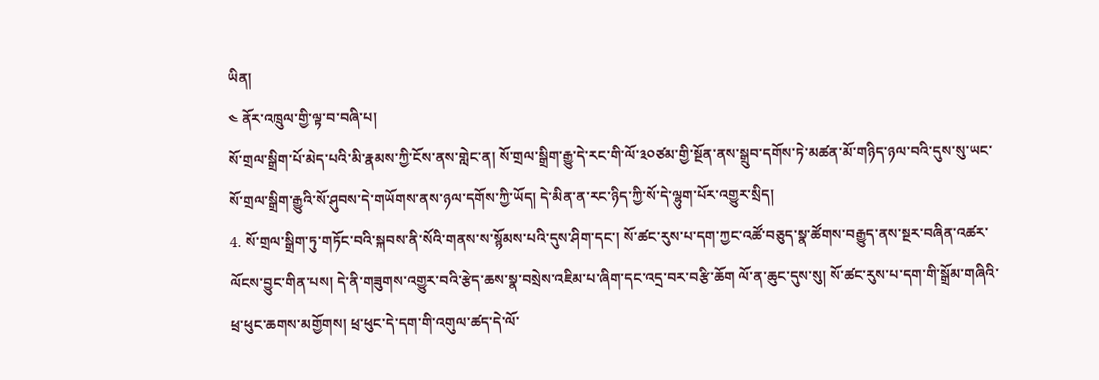ཡིན།
༤ ནོར་འཁྲུལ་གྱི་ལྟ་བ་བཞི་པ།
སོ་གྲལ་སྒྲིག་པོ་མེད་པའི་མི་རྣམས་ཀྱི་ངོས་ནས་གླེང་ན། སོ་གྲལ་སྒྲིག་རྒྱུ་དེ་རང་གི་ལོ་༣༠ཙམ་གྱི་སྔོན་ནས་སྒྲུབ་དགོས་ཏེ་མཚན་མོ་གཉིད་ཉལ་བའི་དུས་སུ་ཡང་སོ་གྲལ་སྒྲིག་རྒྱུའི་སོ་ཤུབས་དེ་གཡོགས་ནས་ཉལ་དགོས་ཀྱི་ཡོད། དེ་མིན་ན་རང་ཉིད་ཀྱི་སོ་དེ་ལྷུག་པོར་འགྱུར་སྲིད།
4. སོ་གྲལ་སྒྲིག་ཏུ་གཏོང་བའི་སྐབས་ནི་སོའི་གནས་ས་སྙོམས་པའི་དུས་ཤིག་དང་། སོ་ཚང་རུས་པ་དག་ཀྱང་འཚོ་བཅུད་སྣ་ཚོགས་བརྒྱུད་ནས་སྔར་བཞིན་འཚར་ལོངས་བྱུང་གིན་པས། དེ་ནི་གཟུགས་འགྱུར་བའི་རྩེད་ཆས་སྣ་བསྲེས་འཇིམ་པ་ཞིག་དང་འདྲ་བར་བརྩི་ཆོག ལོ་ན་ཆུང་དུས་སུ། སོ་ཚང་རུས་པ་དག་གི་སྒྲོམ་གཞིའི་ཕྲ་ཕུང་ཆགས་མགྱོགས། ཕྲ་ཕུང་དེ་དག་གི་འགུལ་ཚད་དེ་ལོ་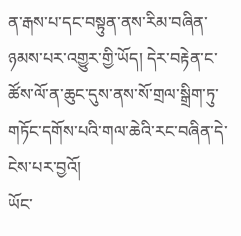ན་རྒས་པ་དང་བསྟུན་ནས་རིམ་བཞིན་ཉམས་པར་འགྱུར་གྱི་ཡོད། དེར་བརྟེན་ང་ཚོས་ལོ་ན་ཆུང་དུས་ནས་སོ་གྲལ་སྒྲིག་ཏུ་གཏོང་དགོས་པའི་གལ་ཆེའི་རང་བཞིན་དེ་ངེས་པར་བྱའོ།
ཡོང་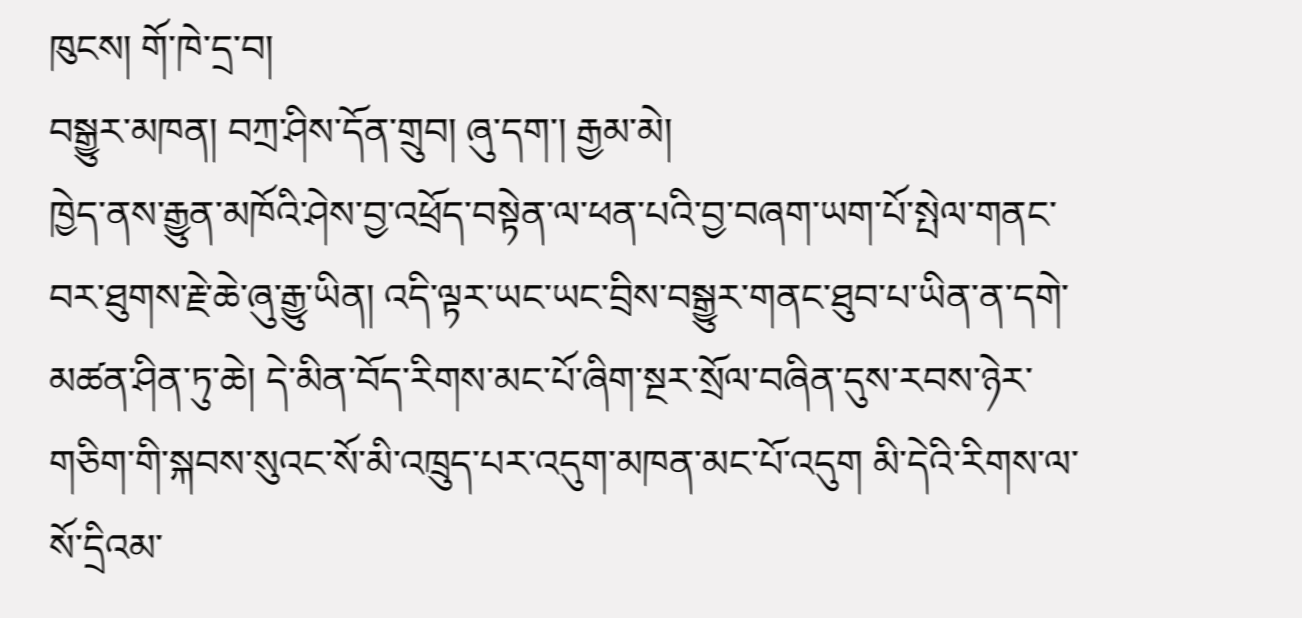ཁུངས། གོ་ཁེ་དྲ་བ།
བསྒྱུར་མཁན། བཀྲ་ཤིས་དོན་གྲུབ། ཞུ་དག་། རྒྱམ་མེ།
ཁྱེད་ནས་རྒྱུན་མཁོའི་ཤེས་བྱ་འཕྲོད་བསྟེན་ལ་ཕན་པའི་བྱ་བཞག་ཡག་པོ་སྤེལ་གནང་བར་ཐུགས་རྗེ་ཆེ་ཞུ་རྒྱུ་ཡིན། འདི་ལྟར་ཡང་ཡང་བྲིས་བསྒྱུར་གནང་ཐུབ་པ་ཡིན་ན་དགེ་མཚན་ཤིན་ཏུ་ཆེ། དེ་མིན་བོད་རིགས་མང་པོ་ཞིག་སྔར་སྲོལ་བཞིན་དུས་རབས་ཉེར་གཅིག་གི་སྐབས་སུའང་སོ་མི་འཁྲུད་པར་འདུག་མཁན་མང་པོ་འདུག མི་དེའི་རིགས་ལ་སོ་དྲིའམ་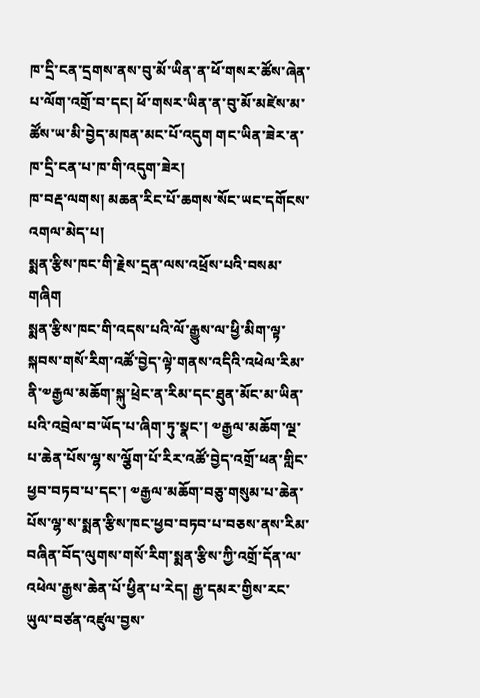ཁ་དྲི་ངན་དྲགས་ནས་བུ་མོ་ཡིན་ན་ཕོ་གསར་ཚོས་ཞེན་པ་ལོག་འགྲོ་བ་དང། ཕོ་གསར་ཡིན་ན་བུ་མོ་མཛེས་མ་ཚོས་ཡ་མི་བྱེད་མཁན་མང་པོ་འདུག གང་ཡིན་ཟེར་ན་ཁ་དྲི་ངན་པ་ཁ་གི་འདུག་ཟེར།
ཁ་བརྡ་ལགས། མཆན་རིང་པོ་ཆགས་སོང་ཡང་དགོངས་འགལ་མེད་པ།
སྨན་རྩིས་ཁང་གི་རྗེས་དྲན་ལས་འཕྲོས་པའི་བསམ་གཞིག
སྨན་རྩིས་ཁང་གི་འདས་པའི་ལོ་རྒྱུས་ལ་ཕྱི་མིག་ལྟ་སྐབས་གསོ་རིག་འཚོ་བྱེད་ལྟེ་གནས་འདིའི་འཕེལ་རིམ་ནི་༧རྒྱལ་མཆོག་སྐུ་ཕྲེང་ན་རིམ་དང་ཐུན་མོང་མ་ཡིན་པའི་འབྲེལ་བ་ཡོད་པ་ཞིག་ཏུ་སྣང་། ༧རྒྱལ་མཆོག་ལྔ་པ་ཆེན་པོས་ལྷ་ས་ལྕོག་པོ་རིར་འཚོ་བྱེད་འགྲོ་ཕན་གླིང་ཕྱབ་བཏབ་པ་དང་། ༧རྒྱལ་མཆོག་བཅུ་གསུམ་པ་ཆེན་པོས་ལྷ་ས་སྨན་རྩིས་ཁང་ཕྱབ་བཏབ་པ་བཅས་ནས་རིམ་བཞིན་བོད་ལུགས་གསོ་རིག་སྨན་རྩིས་ཀྱི་འགྲོ་དོན་ལ་འཕེལ་རྒྱས་ཆེན་པོ་ཕྱིན་པ་རེད། རྒྱ་དམར་གྱིས་རང་ཡུལ་བཙན་འཛུལ་བྱས་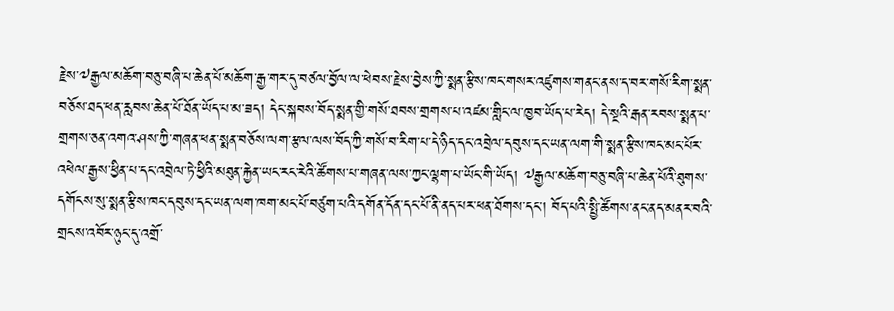རྗེས་༧རྒྱལ་མཆོག་བཅུ་བཞི་པ་ཆེན་པོ་མཆོག་རྒྱ་གར་དུ་བཙལ་བྱོལ་ལ་ཕེབས་རྗེས་བྱེས་ཀྱི་སྨན་རྩིས་ཁང་གསར་འཛུགས་གནང་ནས་ད་བར་གསོ་རིག་སྨན་བཅོས་ཐད་ཕན་རླབས་ཆེན་པོ་ཐོན་ཡོད་པ་མ་ཟད། དེང་སྐབས་བོད་སྨན་གྱི་གསོ་ཐབས་གྲགས་པ་འཛམ་གླིང་ལ་ཁྱབ་ཡོད་པ་རེད། དེ་སྔའི་རྒན་རབས་སྨན་པ་གྲགས་ཅན་འགའ་ཤས་ཀྱི་གཞན་ཕན་སྨན་བཅོས་ལག་རྩལ་ལས་བོད་ཀྱི་གསོ་བ་རིག་པ་དེ་ཉིད་དང་འབྲེལ་དབུས་དང་ཡན་ལག་གི་སྨན་རྩིས་ཁང་མང་པོར་འཕེལ་རྒྱས་ཕྱིན་པ་དང་འབྲེལ་ཏེ་ཕྱིའི་མཐུན་རྐྱེན་ཡང་རང་རེའི་ཚོགས་པ་གཞན་ལས་ཀྱང་ལྷག་པ་ཡོང་གི་ཡོད། ༧རྒྱལ་མཆོག་བཅུ་བཞི་པ་ཆེན་པོའི་ཐུགས་དགོངས་སུ་སྨན་རྩིས་ཁང་དབུས་དང་ཡན་ལག་ཁག་མང་པོ་བཙུག་པའི་དགོན་དོན་དང་པོ་ནི་ནད་པར་ཕན་ཐོགས་དང་། བོད་པའི་སྤྱི་ཚོགས་ནང་ནད་མནར་བའི་གྲངས་འབོར་ཉུང་དུ་འགྲོ་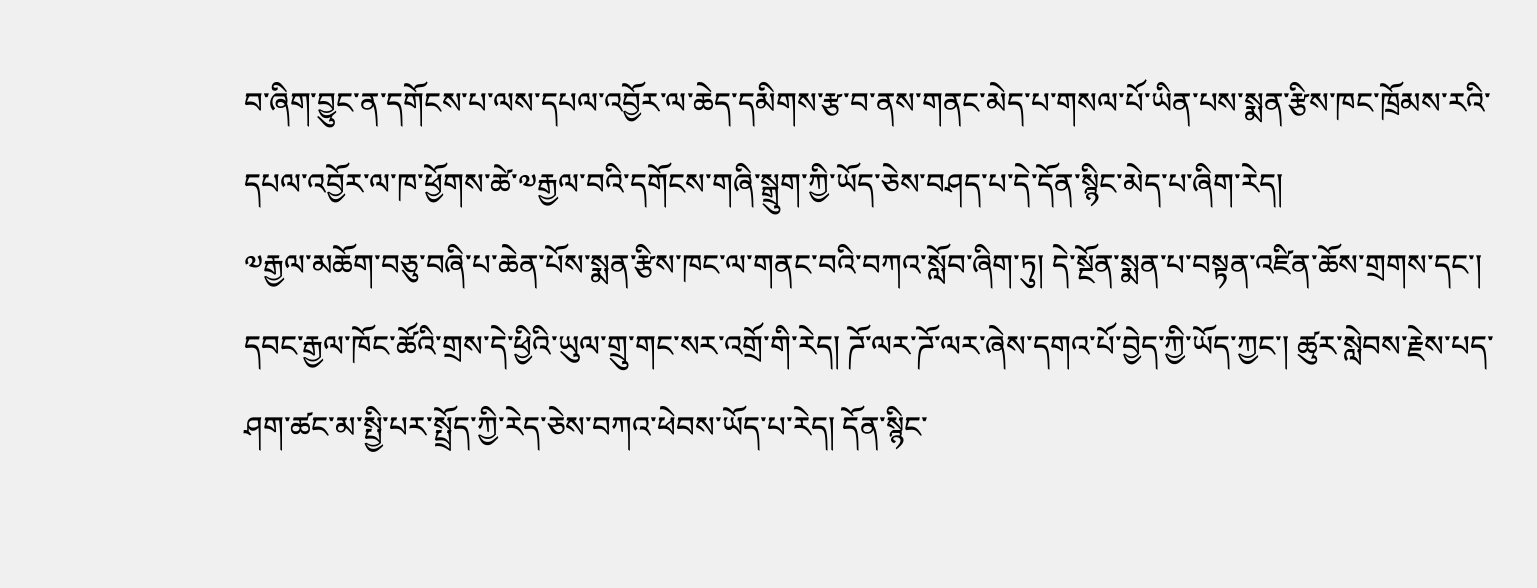བ་ཞིག་བྱུང་ན་དགོངས་པ་ལས་དཔལ་འབྱོར་ལ་ཆེད་དམིགས་རྩ་བ་ནས་གནང་མེད་པ་གསལ་པོ་ཡིན་པས་སྨན་རྩིས་ཁང་ཁྲོམས་རའི་དཔལ་འབྱོར་ལ་ཁ་ཕྱོགས་ཚེ་༧རྒྱལ་བའི་དགོངས་གཞི་སྒྲུག་ཀྱི་ཡོད་ཅེས་བཤད་པ་དེ་དོན་སྙིང་མེད་པ་ཞིག་རེད།
༧རྒྱལ་མཆོག་བཅུ་བཞི་པ་ཆེན་པོས་སྨན་རྩིས་ཁང་ལ་གནང་བའི་བཀའ་སློབ་ཞིག་ཏུ། དེ་སྔོན་སྨན་པ་བསྟན་འཛིན་ཆོས་གྲགས་དང་། དབང་རྒྱལ་ཁོང་ཚོའི་གྲས་དེ་ཕྱིའི་ཡུལ་གྲུ་གང་སར་འགྲོ་གི་རེད། ཌོ་ལར་ཌོ་ལར་ཞེས་དགའ་པོ་བྱེད་ཀྱི་ཡོད་ཀྱང་། ཚུར་སླེབས་རྗེས་པད་ཤག་ཚང་མ་སྤྱི་པར་སྤྲོད་ཀྱི་རེད་ཅེས་བཀའ་ཕེབས་ཡོད་པ་རེད། དོན་སྙིང་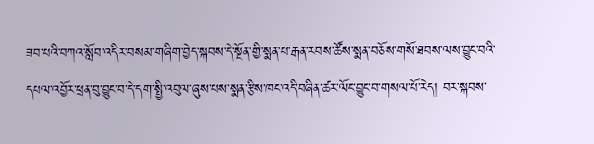ཟབ་པའི་བཀའ་སློབ་འདིར་བསམ་གཞིག་བྱེད་སྐབས་དེ་སྔོན་གྱི་སྨན་པ་རྒན་རབས་ཚོས་སྨན་བཅོས་གསོ་ཐབས་ལས་བྱུང་བའི་དཔལ་འབྱོར་ཕྲན་བུ་བྱུང་བ་དེ་དག་སྤྱི་འབུལ་ཞུས་པས་སྨན་རྩིས་ཁང་འདི་བཞིན་ཚར་ལོང་བྱུང་བ་གསལ་པོ་རེད། བར་སྐབས་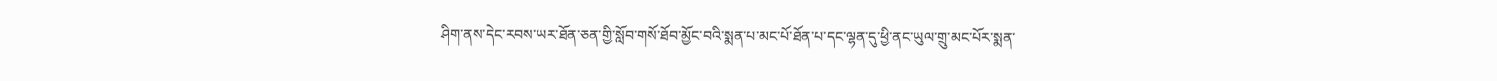ཤིག་ནས་དེང་རབས་ཡར་ཐོན་ཅན་གྱི་སློབ་གསོ་ཐོབ་མྱོང་བའི་སྨན་པ་མང་པོ་ཐོན་པ་དང་ལྷན་དུ་ཕྱི་ནང་ཡུལ་གྲུ་མང་པོར་སྨན་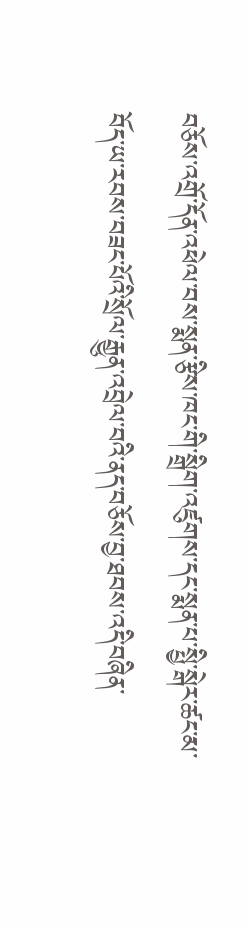བཅོས་འགྲོ་དོན་འཕེལ་བས་སྨན་རྩིས་ཁང་གི་སྒྲིག་འཛུགས་དང་སྨན་པ་སྤྱི་སྒེར་ཚང་མ་བོད་ཡ་རབས་བཟང་པོའི་སྲོལ་རྒྱུན་འབྲེལ་བའི་ནད་བཅོས་བྱ་ཐབས་འདི་བཞིན་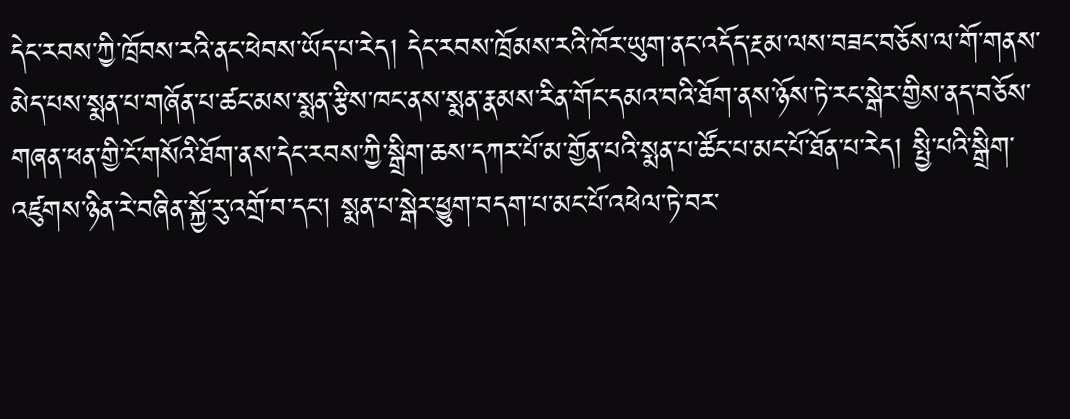དེང་རབས་ཀྱི་ཁྲོབས་རའི་ནང་ཕེབས་ཡོད་པ་རེད། དེང་རབས་ཁྲོམས་རའི་ཁོར་ཡུག་ནང་འདོད་རྔམ་ལས་བཟང་བཅོས་ལ་གོ་གནས་མེད་པས་སྨན་པ་གཞོན་པ་ཚང་མས་སྨན་རྩིས་ཁང་ནས་སྨན་རྣམས་རིན་གོང་དམའ་བའི་ཐོག་ནས་ཉོས་ཏེ་རང་སྒེར་གྱིས་ནད་བཅོས་གཞན་ཕན་གྱི་ངོ་གསོའི་ཐོག་ནས་དེང་རབས་ཀྱི་སྒྲིག་ཆས་དཀར་པོ་མ་གྱོན་པའི་སྨན་པ་ཚོང་པ་མང་པོ་ཐོན་པ་རེད། སྤྱི་པའི་སྒྲིག་འཛུགས་ཉིན་རེ་བཞིན་སྐྱོ་རུ་འགྲོ་བ་དང་། སྨན་པ་སྒེར་ཕྱུག་བདག་པ་མང་པོ་འཕེལ་ཏེ་བར་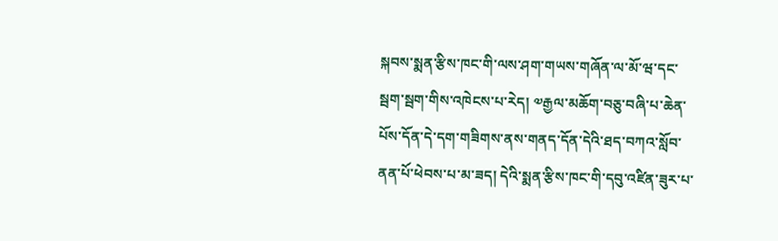སྐབས་སྨན་རྩིས་ཁང་གི་ལས་ཤག་གཡས་གཞོན་ལ་མོ་ཝ་དང་སྦག་སྦག་གིས་འཁེངས་པ་རེད། ༧རྒྱལ་མཆོག་བཅུ་བཞི་པ་ཆེན་པོས་དོན་དེ་དག་གཟིགས་ནས་གནད་དོན་དེའི་ཐད་བཀའ་སློབ་ནན་པོ་ཕེབས་པ་མ་ཟད། དེའི་སྨན་རྩིས་ཁང་གི་དབུ་འཛིན་ཟུར་པ་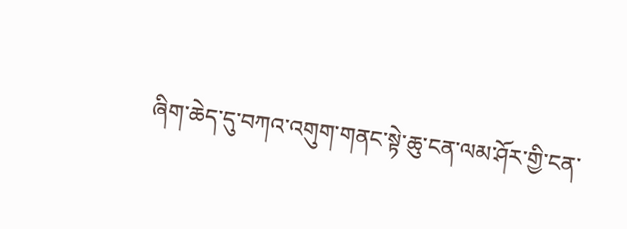ཞིག་ཆེད་དུ་བཀའ་འགུག་གནང་སྟེ་ཆུ་ངན་ལམ་ཤོར་གྱི་ངན་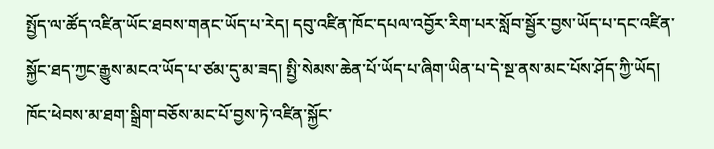སྤྱོད་ལ་ཚོད་འཛིན་ཡོང་ཐབས་གནང་ཡོད་པ་རེད། དབུ་འཛིན་ཁོང་དཔལ་འབྱོར་རིག་པར་སློབ་སྦྱོར་བྱས་ཡོད་པ་དང་འཛིན་སྐྱོང་ཐད་ཀྱང་རྒྱུས་མངའ་ཡོད་པ་ཙམ་དུ་མ་ཟད། སྤྱི་སེམས་ཆེན་པོ་ཡོད་པ་ཞིག་ཡིན་པ་དེ་སྔ་ནས་མང་པོས་ཤོད་ཀྱི་ཡོད། ཁོང་ཕེབས་མ་ཐག་སྒྲིག་བཅོས་མང་པོ་བྱས་ཏེ་འཛིན་སྐྱོང་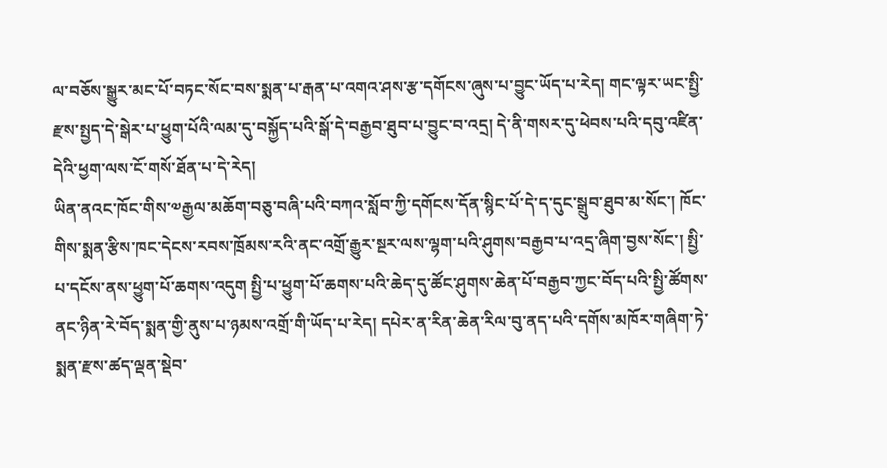ལ་བཅོས་སྒྱུར་མང་པོ་བཏང་སོང་བས་སྨན་པ་རྒན་པ་འགའ་ཤས་རྩ་དགོངས་ཞུས་པ་བྱུང་ཡོད་པ་རེད། གང་ལྟར་ཡང་སྤྱི་རྫས་སྤྱད་དེ་སྒེར་པ་ཕྱུག་པོའི་ལམ་དུ་བསྐྱོད་པའི་སྒོ་དེ་བརྒྱབ་ཐུབ་པ་བྱུང་བ་འདྲ། དེ་ནི་གསར་དུ་ཕེབས་པའི་དབུ་འཛིན་དེའི་ཕྱག་ལས་ངོ་གསོ་ཐོན་པ་དེ་རེད།
ཡིན་ནའང་ཁོང་གིས་༧རྒྱལ་མཆོག་བཅུ་བཞི་པའི་བཀའ་སློབ་ཀྱི་དགོངས་དོན་སྙིང་པོ་དེ་ད་དུང་སྒྲུབ་ཐུབ་མ་སོང་། ཁོང་གིས་སྨན་རྩིས་ཁང་དེངས་རབས་ཁྲོམས་རའི་ནང་འགྲོ་རྒྱུར་སྔར་ལས་ལྷག་པའི་ཤུགས་བརྒྱབ་པ་འདྲ་ཞིག་བྱས་སོང་། སྤྱི་པ་དངོས་ནས་ཕྱུག་པོ་ཆགས་འདུག སྤྱི་པ་ཕྱུག་པོ་ཆགས་པའི་ཆེད་དུ་ཚོང་ཤུགས་ཆེན་པོ་བརྒྱབ་ཀྱང་བོད་པའི་སྤྱི་ཚོགས་ནང་ཉིན་རེ་བོད་སྨན་གྱི་ནུས་པ་ཉམས་འགྲོ་གི་ཡོད་པ་རེད། དཔེར་ན་རིན་ཆེན་རིལ་བུ་ནད་པའི་དགོས་མཁོར་གཞིག་ཏེ་སྨན་རྫས་ཚད་ལྡན་སྡེབ་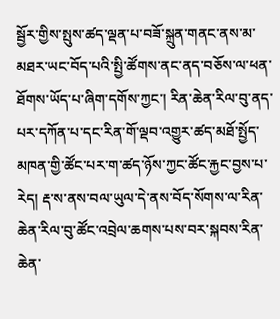སྦྱོར་གྱིས་སྤུས་ཚད་ལྡན་པ་བཟོ་སྐྲུན་གནང་ནས་མ་མཐར་ཡང་བོད་པའི་སྤྱི་ཚོགས་ནང་ནད་བཅོས་ལ་ཕན་ཐོགས་ཡོད་པ་ཞིག་དགོས་ཀྱང་། རིན་ཆེན་རིལ་བུ་ནད་པར་དཀོན་པ་དང་རིན་གོ་ལྡབ་འགྱུར་ཚད་མཐོ་སྤྱོད་མཁན་གྱི་ཚོང་པར་ག་ཚད་ཉོས་ཀྱང་ཚོང་རྐྱང་བྱས་པ་རེད། རྡ་ས་ནས་བལ་ཡུལ་དེ་ནས་བོད་སོགས་ལ་རིན་ཆེན་རིལ་བུ་ཚོང་འབྲེལ་ཆགས་པས་བར་སྐབས་རིན་ཆེན་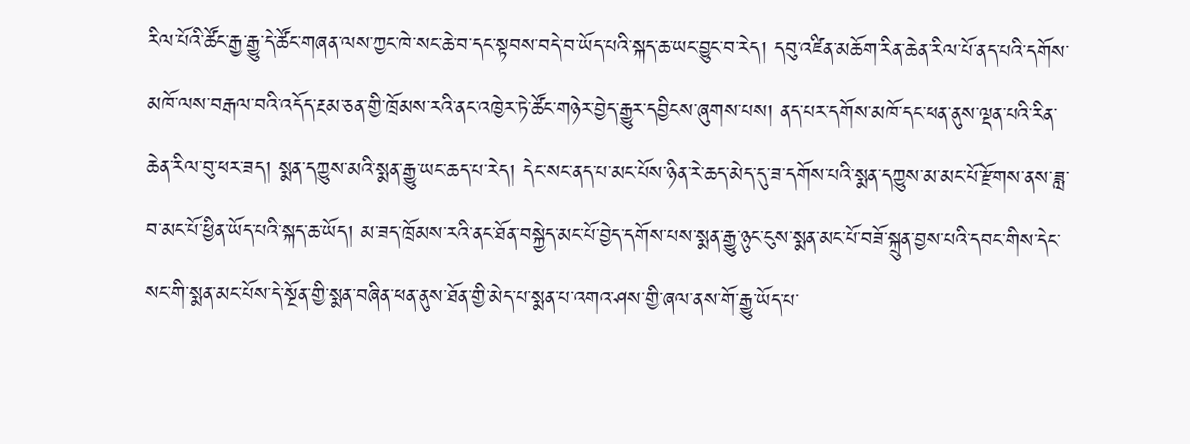རིལ་པོའི་ཚོང་རྒྱ་རྒྱུ་དེ་ཚོང་གཞན་ལས་ཀྱང་ཁེ་སང་ཆེ་བ་དང་སྟབས་བདེ་བ་ཡོད་པའི་སྐད་ཆ་ཡང་བྱུང་བ་རེད། དབུ་འཛིན་མཆོག་རིན་ཆེན་རིལ་པོ་ནད་པའི་དགོས་མཁོ་ལས་བརྒལ་བའི་འདོད་རྔམ་ཅན་གྱི་ཁྲོམས་རའི་ནང་འཁྱེར་ཏེ་ཚོང་གཉེར་བྱེད་རྒྱུར་དབྱིངས་ཞུགས་པས། ནད་པར་དགོས་མཁོ་དང་ཕན་ནུས་ལྡན་པའི་རིན་ཆེན་རིལ་བུ་ཕར་ཟད། སྨན་དཀྱུས་མའི་སྨན་རྒྱུ་ཡང་ཆད་པ་རེད། དེང་སང་ནད་པ་མང་པོས་ཉིན་རེ་ཆད་མེད་དུ་ཟ་དགོས་པའི་སྨན་དཀྱུས་མ་མང་པོ་རྫོགས་ནས་ཟླ་བ་མང་པོ་ཕྱིན་ཡོད་པའི་སྐད་ཆ་ཡོད། མ་ཟད་ཁྲོམས་རའི་ནང་ཐོན་བསྐྱེད་མང་པོ་བྱེད་དགོས་པས་སྨན་རྒྱུ་ཉུང་ངུས་སྨན་མང་པོ་བཟོ་སྐྲུན་བྱས་པའི་དབང་གིས་དེང་སང་གི་སྨན་མང་པོས་དེ་སྔོན་གྱི་སྨན་བཞིན་ཕན་ནུས་ཐོན་གྱི་མེད་པ་སྨན་པ་འགའ་ཤས་གྱི་ཞལ་ནས་གོ་རྒྱུ་ཡོད་པ་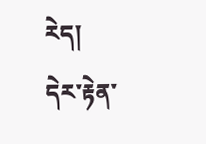རེད།
དེར་རྟེན་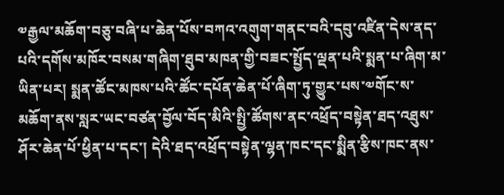༧རྒྱལ་མཆོག་བཅུ་བཞི་པ་ཆེན་པོས་བཀའ་འགུག་གནང་བའི་དབུ་འཛིན་དེས་ནད་པའི་དགོས་མཁོར་བསམ་གཞིག་ཐུབ་མཁན་གྱི་བཟང་སྤྱོད་ལྡན་པའི་སྨན་པ་ཞིག་མ་ཡིན་པར། སྨན་ཚོང་མཁས་པའི་ཚོང་དཔོན་ཆེན་པོ་ཞིག་ཏུ་གྱུར་པས་༧གོང་ས་མཆོག་ནས་སླར་ཡང་བཙན་བྱོལ་བོད་མིའི་སྤྱི་ཚོགས་ནང་འཕྲོད་བསྟེན་ཐད་འཐུས་ཤོར་ཆེན་པོ་ཕྱིན་པ་དང་། དེའི་ཐད་འཕྲོད་བསྟེན་ལྷན་ཁང་དང་སྨིན་རྩིས་ཁང་ནས་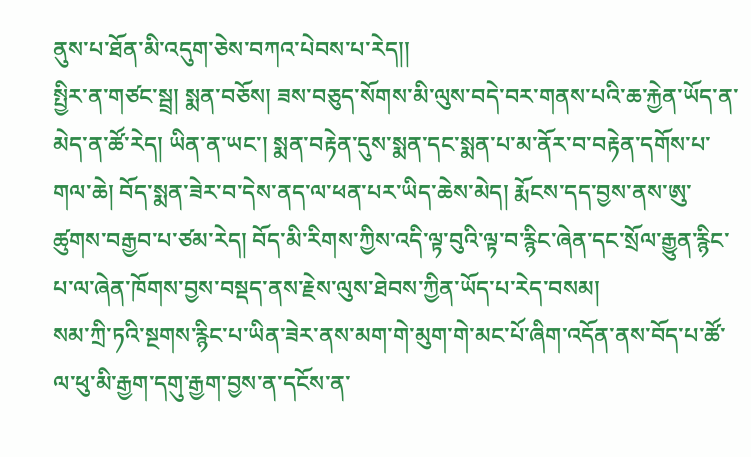ནུས་པ་ཐོན་མི་འདུག་ཅེས་བཀའ་པེབས་པ་རེད།།
སྤྱིར་ན་གཙང་སྦྲ། སྨན་བཅོས། ཟས་བཅུད་སོགས་མི་ལུས་བདེ་བར་གནས་པའི་ཆ་རྐྱེན་ཡོད་ན་མེད་ན་ཚོ་རེད། ཡིན་ན་ཡང་། སྨན་བརྟེན་དུས་སྨན་དང་སྨན་པ་མ་ནོར་བ་བརྟེན་དགོས་པ་གལ་ཆེ། བོད་སྨན་ཟེར་བ་དེས་ནད་ལ་ཕན་པར་ཡིད་ཆེས་མེད། རྨོངས་དད་བྱས་ནས་ཨུ་ཚུགས་བརྒྱབ་པ་ཙམ་རེད། བོད་མི་རིགས་ཀྱིས་འདི་ལྟ་བུའི་ལྟ་བ་རྙིང་ཞེན་དང་སྲོལ་རྒྱུན་རྙིང་པ་ལ་ཞེན་ཁོགས་བྱས་བསྡད་ནས་རྗེས་ལུས་ཐེབས་ཀྱིན་ཡོད་པ་རེད་བསམ།
སམ་ཀྲི་ཏའི་སྔགས་རྙིང་པ་ཡིན་ཟེར་ནས་མག་གེ་མུག་གེ་མང་པོ་ཞིག་འདོན་ནས་བོད་པ་ཚོ་ལ་ཕུ་མི་རྒྱག་དགུ་རྒྱག་བྱས་ན་དངོས་ན་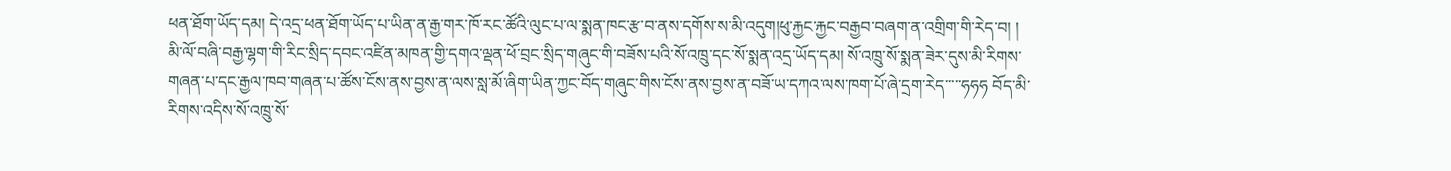ཕན་ཐོག་ཡོད་དམ། དེ་འདྲ་ཕན་ཐོག་ཡོད་པ་ཡིན་ན་རྒྱ་གར་ཁོ་རང་ཚོའི་ལུང་པ་ལ་སྨན་ཁང་རྩ་བ་ནས་དགོས་ས་མི་འདུག།ཕུ་རྐྱང་རྐྱང་བརྒྱབ་བཞག་ན་འགྲིག་གི་རེད་བ། །
མི་ལོ་བཞི་བརྒྱ་ལྷག་གི་རིང་སྲིད་དབང་འཛིན་མཁན་གྱི་དགའ་ལྡན་ཕོ་བྲང་སྲིད་གཞུང་གི་བཟོས་པའི་སོ་འཁྲུ་དང་སོ་སྨན་འདྲ་ཡོད་དམ། སོ་འཁྲུ་སོ་སྨན་ཟེར་དུས་མི་རིགས་གཞན་པ་དང་རྒྱལ་ཁབ་གཞན་པ་ཚོས་ངོས་ནས་བྱས་ན་ལས་སླ་མོ་ཞིག་ཡིན་ཀྱང་བོད་གཞུང་གིས་ངོས་ནས་བྱས་ན་བཟོ་ཡ་དཀའ་ལས་ཁག་པོ་ཞེ་དྲག་རེད་་་་་ཧཧཧ བོད་མི་རིགས་འདིས་སོ་འཁྲུ་སོ་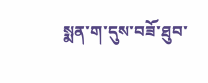སྨན་ག་དུས་བཟོ་ཐུབ་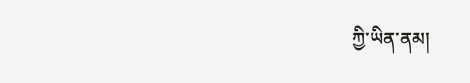ཀྱི་ཡིན་ནམ།